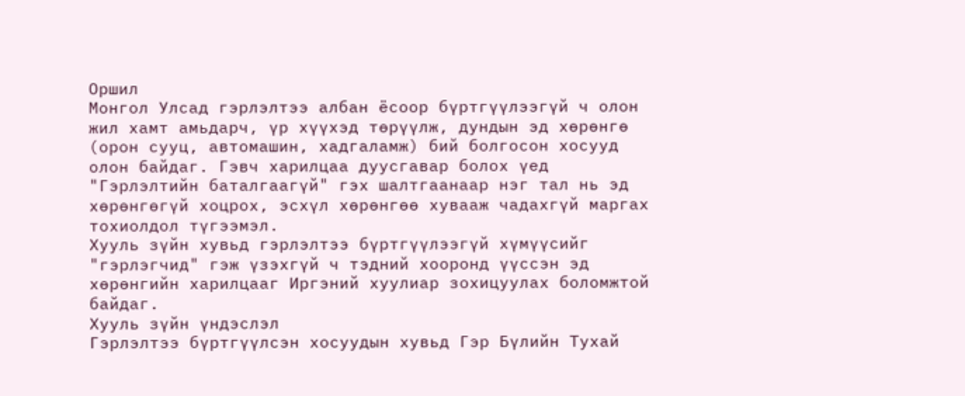Оршил
Монгол Улсад гэрлэлтээ албан ёсоор бүртгүүлээгүй ч олон жил хамт амьдарч, үр хүүхэд төрүүлж, дундын эд хөрөнгө (орон сууц, автомашин, хадгаламж) бий болгосон хосууд олон байдаг. Гэвч харилцаа дуусгавар болох үед "Гэрлэлтийн баталгаагүй" гэх шалтгаанаар нэг тал нь эд хөрөнгөгүй хоцрох, эсхүл хөрөнгөө хувааж чадахгүй маргах тохиолдол түгээмэл.
Хууль зүйн хувьд гэрлэлтээ бүртгүүлээгүй хүмүүсийг "гэрлэгчид" гэж үзэхгүй ч тэдний хооронд үүссэн эд хөрөнгийн харилцааг Иргэний хуулиар зохицуулах боломжтой байдаг.
Хууль зүйн үндэслэл
Гэрлэлтээ бүртгүүлсэн хосуудын хувьд Гэр Бүлийн Тухай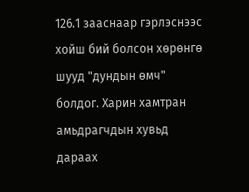126.1 зааснаар гэрлэснээс хойш бий болсон хөрөнгө шууд "дундын өмч" болдог. Харин хамтран амьдрагчдын хувьд дараах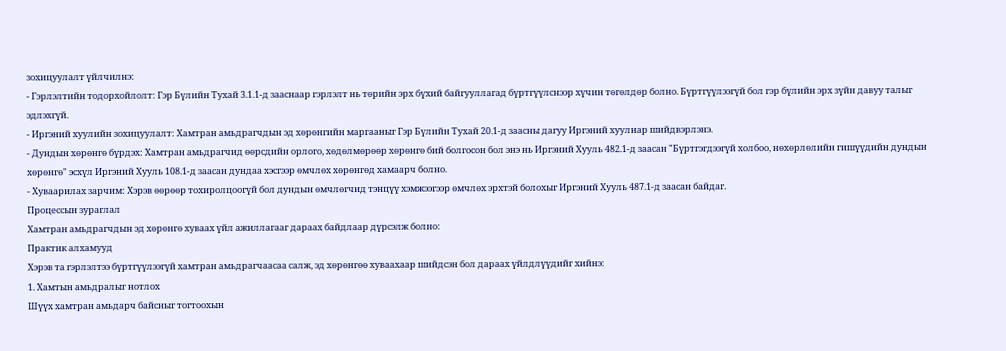зохицуулалт үйлчилнэ:
- Гэрлэлтийн тодорхойлолт: Гэр Бүлийн Тухай 3.1.1-д зааснаар гэрлэлт нь төрийн эрх бүхий байгууллагад бүртгүүлснээр хүчин төгөлдөр болно. Бүртгүүлээгүй бол гэр бүлийн эрх зүйн давуу талыг эдлэхгүй.
- Иргэний хуулийн зохицуулалт: Хамтран амьдрагчдын эд хөрөнгийн маргааныг Гэр Бүлийн Тухай 20.1-д заасны дагуу Иргэний хуулиар шийдвэрлэнэ.
- Дундын хөрөнгө бүрдэх: Хамтран амьдрагчид өөрсдийн орлого, хөдөлмөрөөр хөрөнгө бий болгосон бол энэ нь Иргэний Хууль 482.1-д заасан "Бүртгэгдээгүй холбоо, нөхөрлөлийн гишүүдийн дундын хөрөнгө" эсхүл Иргэний Хууль 108.1-д заасан дундаа хэсгээр өмчлөх хөрөнгөд хамаарч болно.
- Хуваарилах зарчим: Хэрэв өөрөөр тохиролцоогүй бол дундын өмчлөгчид тэнцүү хэмжээгээр өмчлөх эрхтэй болохыг Иргэний Хууль 487.1-д заасан байдаг.
Процессын зураглал
Хамтран амьдрагчдын эд хөрөнгө хуваах үйл ажиллагааг дараах байдлаар дүрсэлж болно:
Практик алхамууд
Хэрэв та гэрлэлтээ бүртгүүлээгүй хамтран амьдрагчаасаа салж, эд хөрөнгөө хуваахаар шийдсэн бол дараах үйлдлүүдийг хийнэ:
1. Хамтын амьдралыг нотлох
Шүүх хамтран амьдарч байсныг тогтоохын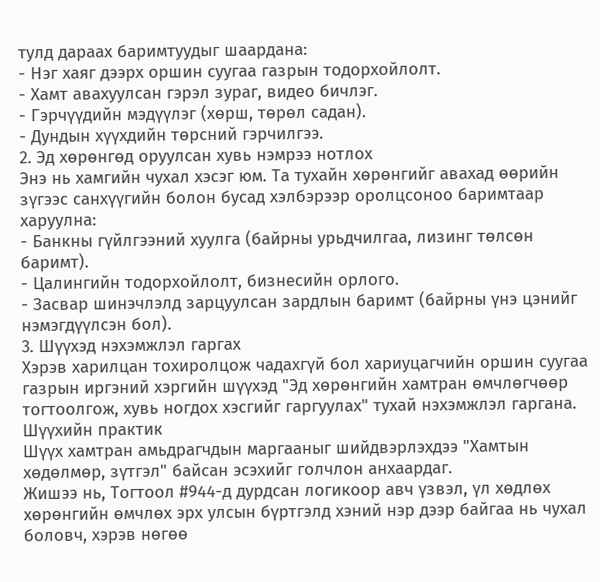тулд дараах баримтуудыг шаардана:
- Нэг хаяг дээрх оршин суугаа газрын тодорхойлолт.
- Хамт авахуулсан гэрэл зураг, видео бичлэг.
- Гэрчүүдийн мэдүүлэг (хөрш, төрөл садан).
- Дундын хүүхдийн төрсний гэрчилгээ.
2. Эд хөрөнгөд оруулсан хувь нэмрээ нотлох
Энэ нь хамгийн чухал хэсэг юм. Та тухайн хөрөнгийг авахад өөрийн зүгээс санхүүгийн болон бусад хэлбэрээр оролцсоноо баримтаар харуулна:
- Банкны гүйлгээний хуулга (байрны урьдчилгаа, лизинг төлсөн баримт).
- Цалингийн тодорхойлолт, бизнесийн орлого.
- Засвар шинэчлэлд зарцуулсан зардлын баримт (байрны үнэ цэнийг нэмэгдүүлсэн бол).
3. Шүүхэд нэхэмжлэл гаргах
Хэрэв харилцан тохиролцож чадахгүй бол хариуцагчийн оршин суугаа газрын иргэний хэргийн шүүхэд "Эд хөрөнгийн хамтран өмчлөгчөөр тогтоолгож, хувь ногдох хэсгийг гаргуулах" тухай нэхэмжлэл гаргана.
Шүүхийн практик
Шүүх хамтран амьдрагчдын маргааныг шийдвэрлэхдээ "Хамтын хөдөлмөр, зүтгэл" байсан эсэхийг голчлон анхаардаг.
Жишээ нь, Тогтоол #944-д дурдсан логикоор авч үзвэл, үл хөдлөх хөрөнгийн өмчлөх эрх улсын бүртгэлд хэний нэр дээр байгаа нь чухал боловч, хэрэв нөгөө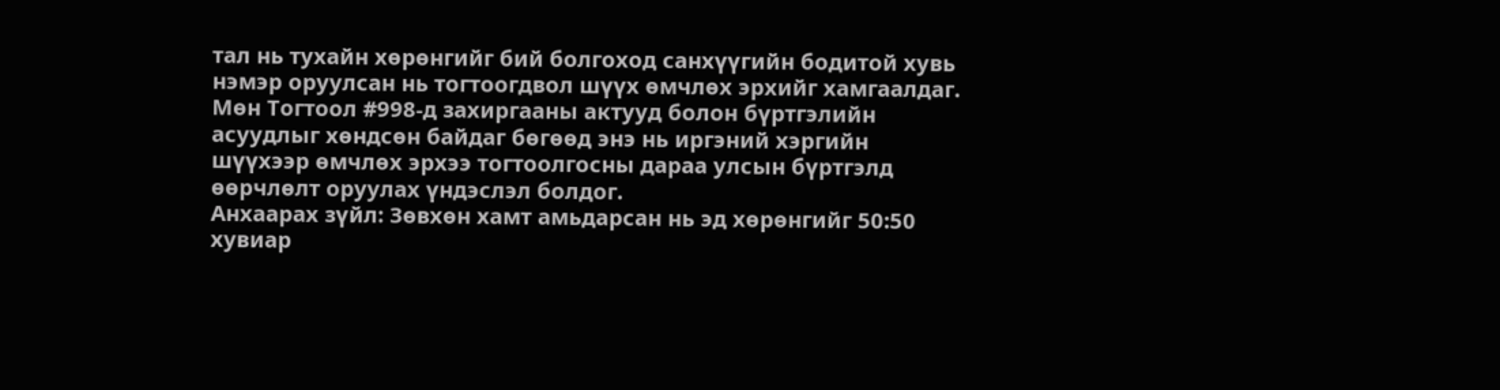тал нь тухайн хөрөнгийг бий болгоход санхүүгийн бодитой хувь нэмэр оруулсан нь тогтоогдвол шүүх өмчлөх эрхийг хамгаалдаг.
Мөн Тогтоол #998-д захиргааны актууд болон бүртгэлийн асуудлыг хөндсөн байдаг бөгөөд энэ нь иргэний хэргийн шүүхээр өмчлөх эрхээ тогтоолгосны дараа улсын бүртгэлд өөрчлөлт оруулах үндэслэл болдог.
Анхаарах зүйл: Зөвхөн хамт амьдарсан нь эд хөрөнгийг 50:50 хувиар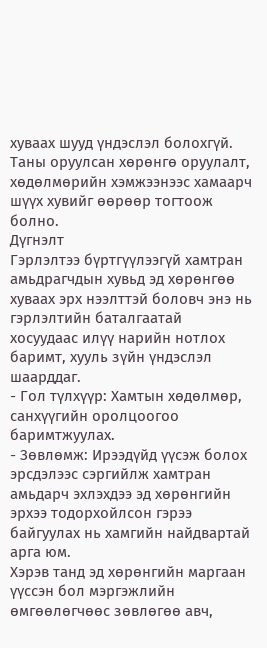хуваах шууд үндэслэл болохгүй. Таны оруулсан хөрөнгө оруулалт, хөдөлмөрийн хэмжээнээс хамаарч шүүх хувийг өөрөөр тогтоож болно.
Дүгнэлт
Гэрлэлтээ бүртгүүлээгүй хамтран амьдрагчдын хувьд эд хөрөнгөө хуваах эрх нээлттэй боловч энэ нь гэрлэлтийн баталгаатай хосуудаас илүү нарийн нотлох баримт, хууль зүйн үндэслэл шаарддаг.
- Гол түлхүүр: Хамтын хөдөлмөр, санхүүгийн оролцоогоо баримтжуулах.
- Зөвлөмж: Ирээдүйд үүсэж болох эрсдэлээс сэргийлж хамтран амьдарч эхлэхдээ эд хөрөнгийн эрхээ тодорхойлсон гэрээ байгуулах нь хамгийн найдвартай арга юм.
Хэрэв танд эд хөрөнгийн маргаан үүссэн бол мэргэжлийн өмгөөлөгчөөс зөвлөгөө авч,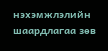нэхэмжлэлийн шаардлагаа зөв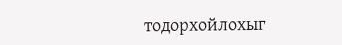тодорхойлохыг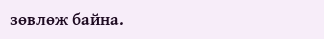зөвлөж байна.